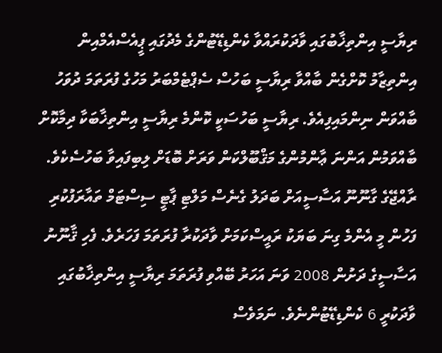ރިޔާސީ އިންތިޚާބުގައި ވާދަކުރައްވާ ކެންޑިޑޭޓުންގެ މެދުގައި ޕީއެސްއެމްއިން އިންތިޒާމު ކޮށްގެން ބާއްވާ ރިޔާސީ ބަހުސް ސެޕްޓެމްބަރު މަހުގެ ފުރަތަމަ ދުވަހު ބާއްވަން ނިންމައިފިއެވެ. ރިޔާސީ ބަހުސަކީ ކޮންމެ ރިޔާސީ އިންތިޚާބަކާ ދިމާކޮށް ބާއްވަމުން އަންނަ ޢާންމުންގެ މަޤްބޫލްކަން ވަރަށް ބޮޑަށް ލިބިފައިވާ ބަހުސެކެވެ.
ރާއްޖޭގެ ގާނޫނޫ އަސާސީއަށް ބަދަލު ގެނެސް މަލްޓި ޕާޓީ ސިސްޓަމް ތައާރަފުކުރި ފަހުން މީ އެންމެ ގިނަ ބަޔަކު ރައީސްކަމަށް ވާދަކުރާ ފުރަތަމަ ފަހަރެވެ. ފެހި ޤާނޫނު އަސާސީގެ ދަށުން 2008 ވަނަ އަހަރު ބޭއްވި ފުރަތަމަ ރިޔާސީ އިންތިޚާބުގައި ވާދަކުރީ 6 ކެންޑިޑޭޓުންނެވެ. ނަމަވެސް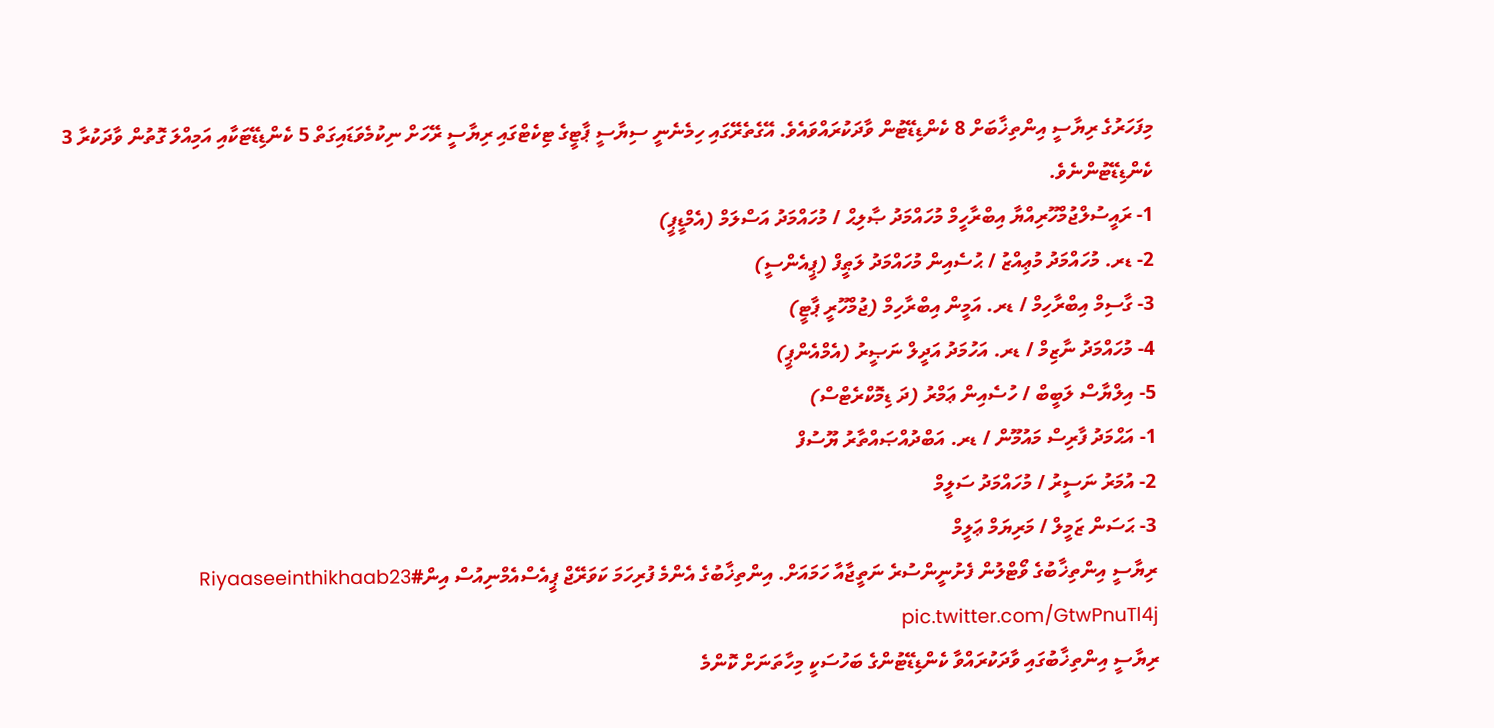މިފަހަރުގެ ރިޔާސީ އިންތިޚާބަށް 8 ކެންޑިޑޭޓުން ވާދަކުރައްވައެވެ. އޭގެތެރޭގައި ހިމެނެނީ ސިޔާސީ ޕާޓީގެ ޓިކެޓްގައި ރިޔާސީ ރޭހަށް ނިކުމެވަޑައިގަތް 5 ކެންޑިޑޭޓަކާއި އަމިއްލަ ގޮތުން ވާދަކުރާ 3 ކެންޑިޑޭޓުންނެވެ.
1- ރައީސުލްޖުމްހޫރިއްޔާ އިބްރާހީމް މުހައްމަދު ޞާލިޙް / މުހައްމަދު އަސްލަމް (އެމްޑީޕީ)
2- ޑރ. މުހައްމަދު މުޢިއްޒު / ޙުސެއިން މުހައްމަދު ލަޠީފް (ޕީއެންސީ)
3- ގާސިމް އިބްރާހިމް / ޑރ. އަމީން އިބްރާހިމް (ޖުމްހޫރީ ޕާޓީ)
4- މުހައްމަދު ނާޒިމް / ޑރ. އަހުމަދު އަދީލް ނަޞީރު (އެމްއެންޕީ)
5- އިލްޔާސް ލަބީބް / ހުސެއިން ޢަމްރު (ދަ ޑިމޮކްރެޓްސް)
1- އަޙްމަދު ފާރިސް މައުމޫން / ޑރ. އަބްދުއްޞައްތާރު ޔޫސުފް
2- އުމަރު ނަސީރު / މުހައްމަދު ސަލީމް
3- ޙަސަން ޒަމީލް / މަރިޔަމް ޢަލީމް
ރިޔާސީ އިންތިޚާބުގެ ވޯޓްލުން ފެށުނީންސުރެ ނަތީޖާއާ ހަމައަށް. އިންތިޚާބުގެ އެންމެ ފުރިހަމަ ކަވަރޭޖް ޕީއެސްއެމްނިއުސް އިން#Riyaaseeinthikhaab23 pic.twitter.com/GtwPnuTl4j
ރިޔާސީ އިންތިޚާބުގައި ވާދަކުރައްވާ ކެންޑިޑޭޓުންގެ ބަހުސަކީ މިހާތަނަށް ކޮންމެ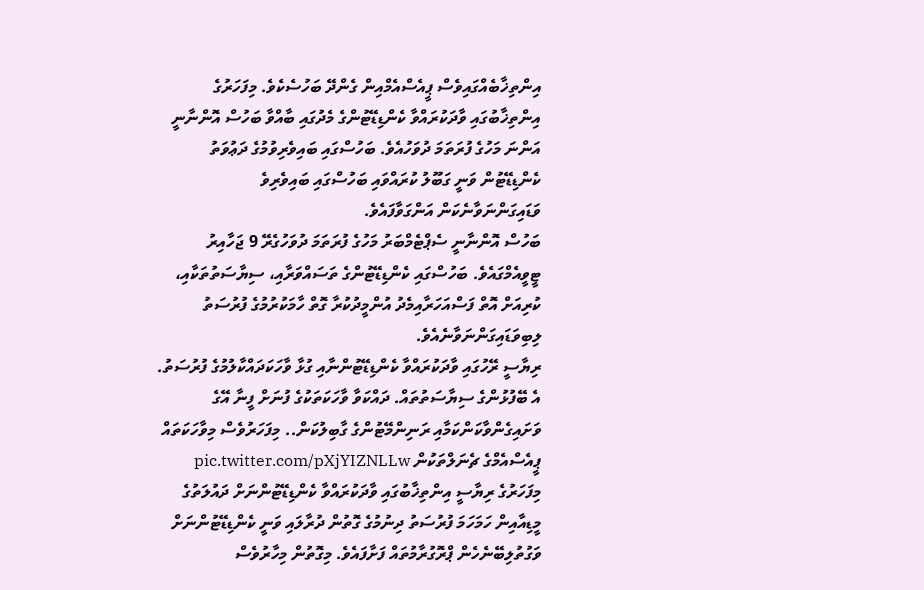އިންތިޚާބެއްގައިވެސް ޕީއެސްއެމްއިން ގެންދޭ ބަހުސެކެވެ. މިފަހަރުގެ އިންތިޚާބުގައި ވާދަކުރައްވާ ކެންޑިޑޭޓުންގެ މެދުގައި ބާއްވާ ބަހުސް އޮންނާނީ އަންނަ މަހުގެ ފުރަތަމަ ދުވަހުއެވެ. ބަހުސްގައި ބައިވެރިވުމުގެ ދަޢުވަތު ކެންޑިޑޭޓުން ވަނީ ގަބޫލު ކުރައްވައި ބަހުސްގައި ބައިވެރިވެ ވަޑައިގަންނަވާނެކަން އަންގަވާފައެވެ.
ބަހުސް އޮންނާނީ ސެޕްޓެމްބަރު މަހުގެ ފުރަތަމަ ދުވަހުގެރޭ 9 ޖަހާއިރު ޓީވީއެމްގައެވެ. ބަހުސްގައި ކެންޑިޑޭޓުންގެ ތަސައްވަރާއި، ސިޔާސަތުތަކާއި، ކުރިއަށް އޮތް ފަސްއަހަރާއިމެދު އުންމީދުކުރާ ގޮތް ހާމަކުރުމުގެ ފުރުސަތު ލިބިވަޑައިގަންނަވާނެއެވެ.
ރިޔާސީ ރޭހުގައި ވާދަކުރައްވާ ކެންޑިޑޭޓުންނާއި ގުޅާ ވާހަކަދައްކާލުމުގެ ފުރުސަތު. އެ ބޭފުޅުންގެ ސިޔާސަތުތައް. ދައްކަވާ ވާހަކަތަކުގެ ފުނަށް ފީނާ އޭގެ ވަށައިގެންވާކަންކަމާއި ރަނިންމޭޓުންގެ ގާބިލުކަން.. މިފަހަރުވެސް މިވާހަކަތައް ޕީއެސްއެމްގެ ޗެނަލްތަކުން pic.twitter.com/pXjYIZNLLw
މިފަހަރުގެ ރިޔާސީ އިންތިޚާބުގައި ވާދަކުރައްވާ ކެންޑިޑޭޓުންނަށް ދައުލަތުގެ މީޑިއާއިން ހަމަހަމަ ފުރުސަތު ދިނުމުގެ ގޮތުން ދުރާލައި ވަނީ ކެންޑިޑޭޓުންނަށް ވަގުތުލިބޭނެހެން ޕްރޮގުރާމުތައް ފަށާފައެވެ. މިގޮތުން މިހާރުވެސް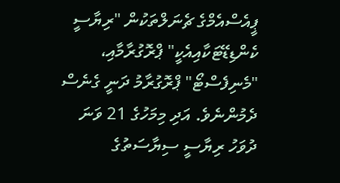ޕީއެސްއެމްގެ ޗެނަލްތަކުން "ރިޔާސީ ކެންޑިޑޭޓަކާއިއެކީ" ޕްރޮގުރާމާއި، "މެނިފެސްޓޯ" ޕްރޮގުރާމު ދަނީ ގެނެސް ދެމުންނެވެ. އަދި މިމަހުގެ 21 ވަނަ ދުވަހު ރިޔާސީ ސިޔާސަތުގެ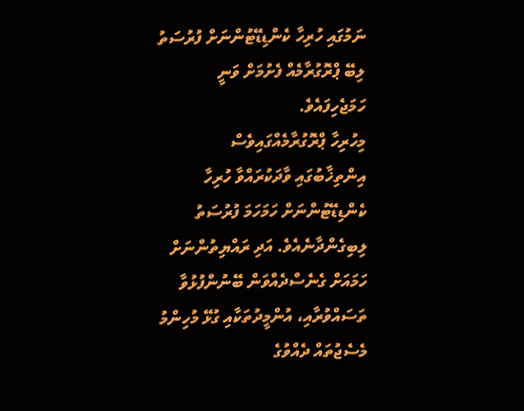ނަމުގައި ހުރިހާ ކެންޑިޑޭޓުންނަށް ފުރުސަތު ލިބޭ ޕްރޮގުރާމެއް ފެށުމަށް ވަނީ ހަމަޖެހިފައެވެ.
މިހުރިހާ ޕްރޮގުރާމެއްގައިވެސް އިންތިޚާބުގައި ވާދަކުރައްވާ ހުރިހާ ކެންޑިޑޭޓުންނަށް ހަމަހަމަ ފުރުސަތު ލިބިގެންދާނެއެވެ. އަދި ރައްޔިތުންނަށް ހަމައަށް ގެނެސްދެއްވަން ބޭނުންފުޅުވާ ތަސައްވުރާއި، އުންމީދުތަކާއި ގުޅޭ މުހިންމު މެސެޖުތައް ދެއްވުގެ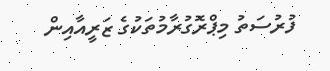ފުރުސަތު މިޕްރޮގުރާމުތަކުގެ ޒަރީއާއިން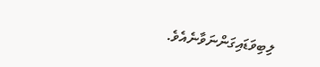ލިބިވަޑައިގަންނަވާނެއެވެ.